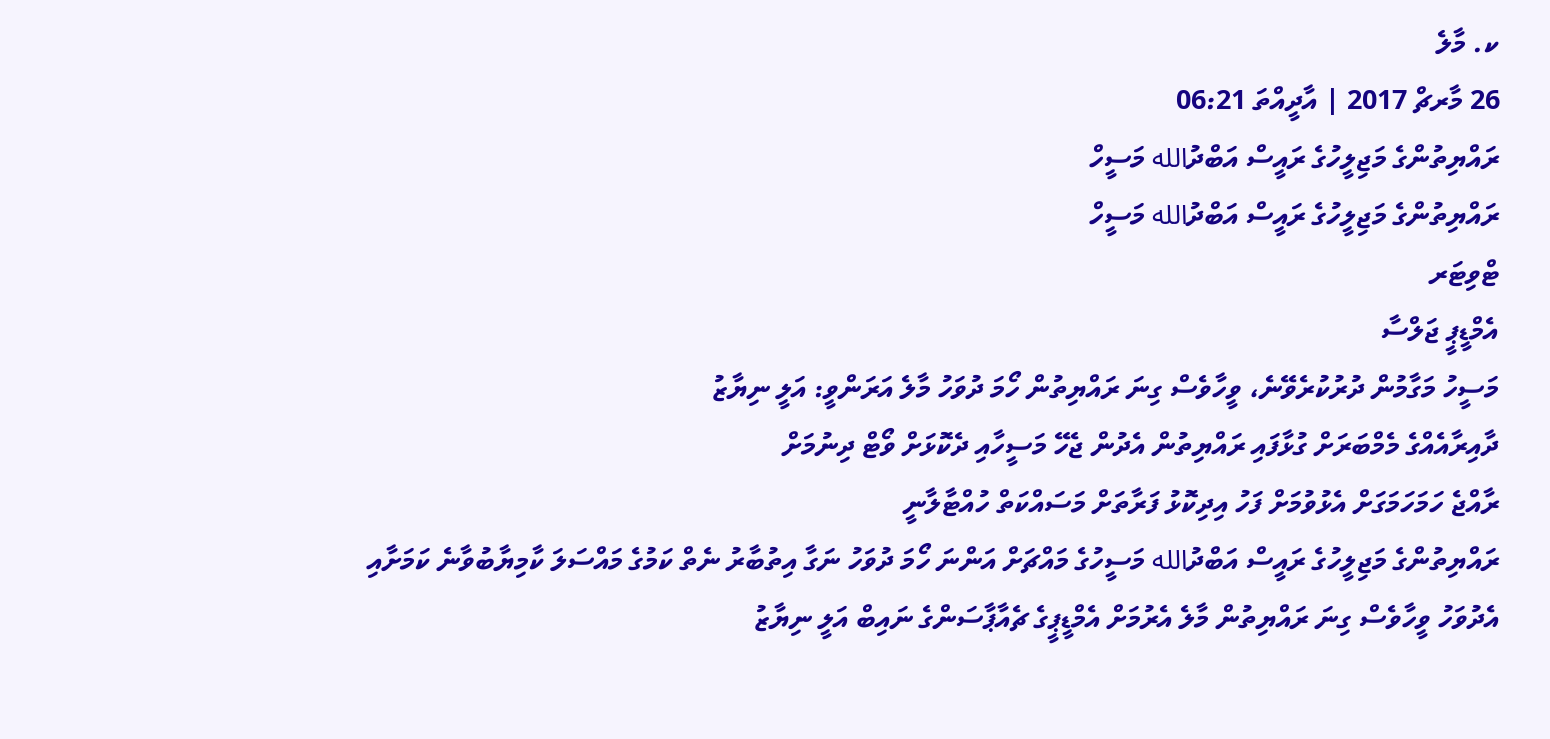ކ. މާލެ
26 މާރޗް 2017 | އާދީއްތަ 06:21
ރައްޔިތުންގެ މަޖިލީހުގެ ރައީސް އަބްދުالله މަސީހް
ރައްޔިތުންގެ މަޖިލީހުގެ ރައީސް އަބްދުالله މަސީހް
ޓްވިޓަރ
އެމްޑީޕީ ޖަލްސާ
މަސީހު މަގާމުން ދުރުކުރެވޭނެ، ވީހާވެސް ގިނަ ރައްޔިތުން ހޯމަ ދުވަހު މާލެ އަރަންވީ: އަލީ ނިޔާޒު
ދާއިރާއެއްގެ މެމްބަރަށް ގުޅާފައި ރައްޔިތުން އެދުން ޖެހޭ މަސީހާއި ދެކޮޅަށް ވޯޓް ދިނުމަށް
ރާއްޖެ ހަމަހަމަގަށް އެޅުވުމަށް ފަހު އިދިކޮޅު ފަރާތަށް މަސައްކަތް ހުއްޓާލާނީ
ރައްޔިތުންގެ މަޖިލީހުގެ ރައީސް އަބްދުالله މަސީހުގެ މައްޗަށް އަންނަ ހޯމަ ދުވަހު ނަގާ އިތުބާރު ނެތް ކަމުގެ މައްސަލަ ކާމިޔާބުވާނެ ކަމަށާއި އެދުވަހު ވީހާވެސް ގިނަ ރައްޔިތުން މާލެ އެރުމަށް އެމްޑީޕީގެ ޗެއާޕާސަންގެ ނައިބް އަލީ ނިޔާޒު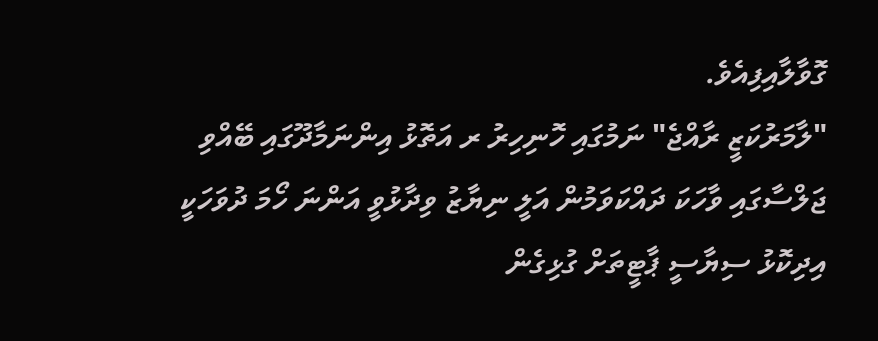ގޮވާލާއިފިއެވެ.
"ލާމަރުކަޒީ ރާއްޖެ" ނަމުގައި ހޮނިހިރު ރ އަތޮޅު އިންނަމާދޫގައި ބޭއްވި ޖަލްސާގައި ވާހަކަ ދައްކަވަމުން އަލީ ނިޔާޒު ވިދާޅުވީ އަންނަ ހޯމަ ދުވަހަކީ އިދިކޮޅު ސިޔާސީ ޕާޓީތަށް ގުޅިގެން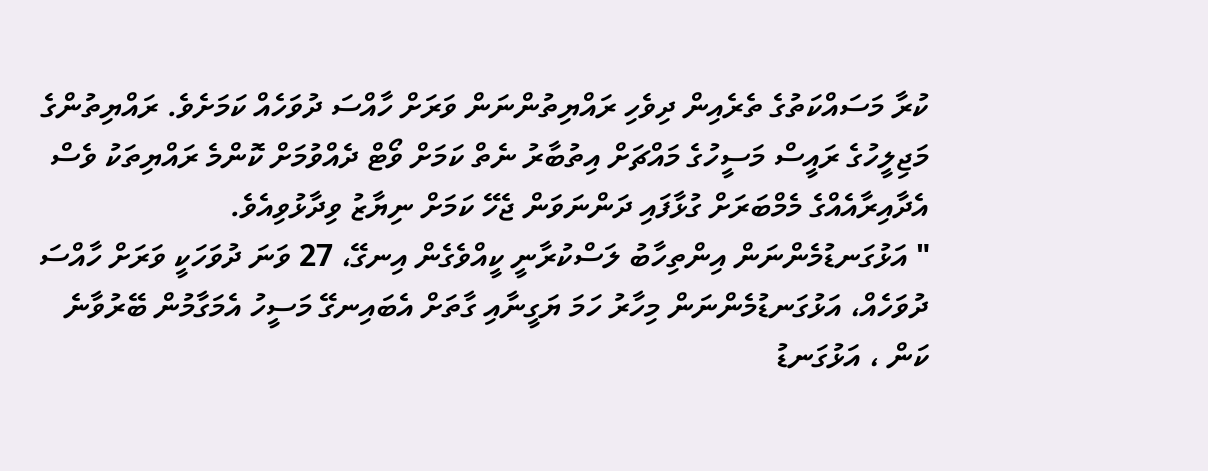ކުރާ މަސައްކަތުގެ ތެރެއިން ދިވެހި ރައްޔިތުންނަން ވަރަށް ހާއްސަ ދުވަހެއް ކަމަށެވެ. ރައްޔިތުންގެ މަޖިލީހުގެ ރައީސް މަސީހުގެ މައްޗަށް އިތުބާރު ނެތް ކަމަށް ވޯޓް ދެއްވުމަށް ކޮންމެ ރައްޔިތަކު ވެސް އެދާއިރާއެއްގެ މެމްބަރަށް ގުޅާފައި ދަންނަވަން ޖެހޭ ކަމަށް ނިޔާޒު ވިދާޅުވިއެވެ.
" އަޅުގަނޑުމެންނަން އިންތިހާބު ލަސްކުރާނީ ކީއްވެގެން އިނގޭ، 27 ވަނަ ދުވަހަކީ ވަރަށް ހާއްސަ ދުވަހެއް، އަޅުގަނޑުމެންނަން މިހާރު ހަމަ ޔަގީނާއި ގާތަށް އެބައިނގޭ މަސީހު އެމަގާމުން ބޭރުވާނެ ކަން ، އަޅުގަނޑު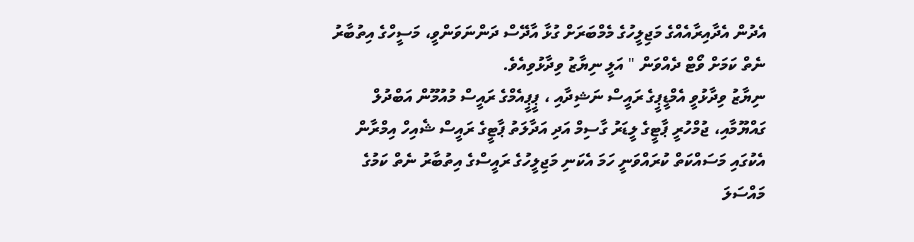އެދުން އެދާއިރާއެއްގެ މަޖިލީހުގެ މެމްބަރަށް ގުޅާ އާދޭސް ދަންނަވަންވީ، މަސީހްގެ އިތުބާރު ނެތް ކަމަށް ވޯޓް ދެއްވަން " އަލީ ނިޔާޒު ވިދާޅުވިއެވެ.
ނިޔާޒު ވިދާޅުވީ އެމްޑީޕީގެ ރައީސް ނަޝިދާއި ، ޕީޕީއެމްގެ ރައީސް މުއުމޫން އަބްދުލް ގައްޔޫމާއި، ޖުމްހުރީ ޕާޓީގެ ލީޑަރު ގާސިމް އަދި އަދާލަތު ޕާޓީގެ ރައީސް ޝެއިހް އިމްރާން އެކުގައި މަސައްކަތް ކުރައްވަނީ ހަމަ އެކަނި މަޖިލީހުގެ ރައީސްގެ އިތުބާރު ނެތް ކަމުގެ މައްސަލަ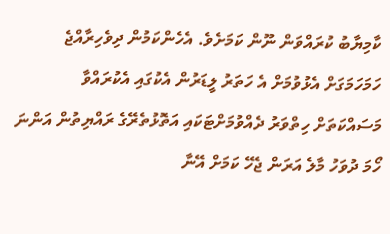ކާމިޔާބު ކުރައްވަން ނޫން ކަމަށެވެ. އެހެންކަމުން ދިވެހިރާއްޖެ ހަމަހަމަގަށް އެޅުވުމަށް އެ ހަތަރު ލީޑަރުން އެކުގައި އެކުރައްވާ މަސައްކަތަށް ހިތްވަރު ދެއްވުމަށްޓަކައި އަތޮޅުތެރޭގެ ރައްޔިތުން އަންނަ ހޯމަ ދުވަހު މާލެ އަރަން ޖެހޭ ކަމަށް އޭނާ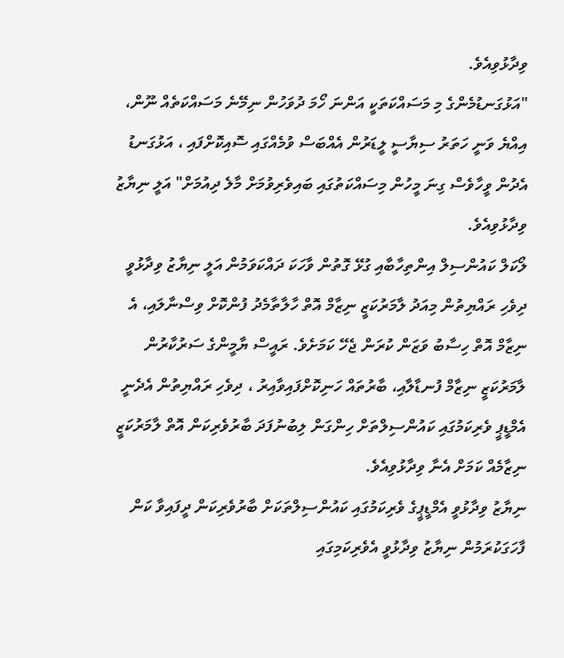ވިދާޅުވިއެވެ.
"އަޅުގަނޑުމެންގެ މި މަސައްކަތަކީ އަންނަ ހޯމަ ދުވަހުން ނިމޭނެ މަސައްކަތެއް ނޫން، އިއްޔެ ވަނީ ހަތަރު ސިޔާސީ ލީޑަރުން އެއްބަސް ވުމެއްގައި ސޮއިކޮށްފައި ، އަޅުގަނޑު އެދުން ވީހާވެސް ގިނަ މީހުން މިސައްކަތުގައި ބައިވެރިވުމަށް މާލެ ދިއުމަށް" އަލީ ނިޔާޒު ވިދާޅުވިއެވެ.
ލޯކަލް ކައުންސިލް އިންތިހާބާއި ގުޅޭ ގޮތުން ވާހަކަ ދައްކަވަމުން އަލީ ނިޔާޒު ވިދާޅުވީ ދިވެހި ރައްޔިތުން މިއަދު ލާމަރުކަޒީ ނިޒާމް އޮތް ހާލާތާމެދު ފުންކޮށް ވިސްނާލައި، އެ ނިޒާމް އޮތް ހިސާބު ވަޒަން ކުރަން ޖެހޭ ކަމަށެވެ. ރައީސް ޔާމީންގެ ސަރުކާރުން ލާމަރުކަޒީ ނިޒާމް ފުނޑާލާއި، ބާރުތައް ހަނިކޮށްފައިވާއިރު ، ދިވެހި ރައްޔިތުން އެދެނީ އެމްޑީޕީ ވެރިކަމުގައި ކައުންސިލްތަށް ހިންގަން ލިބުނުފަދަ ބާރުވެރިކަން އޮތް ލާމަރުކަޒީ ނިޒާމެއް ކަމަށް އެނާ ވިދާޅުވިއެވެ.
ނިޔާޒު ވިދާޅުވީ އެމްޑީޕީގެ ވެރިކަމުގައި ކައުންސިލްތަކަށް ބާރުވެރިކަން ދީފައިވާ ކަން ފާހަގަކުރަމުން ނިޔާޒު ވިދާޅުވީ އެވެރިކަމިގައި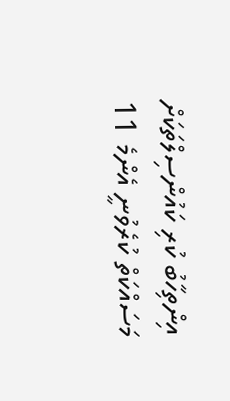އިންތިހާބު ކުރި ކައުންސިލްތަކަށް މަސައްކަތް ކުރެވުނީ އެންމެ 11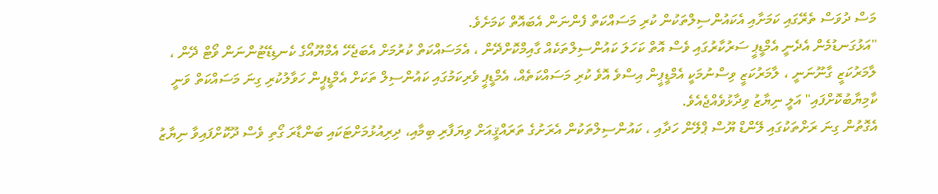މަސް ދުވަސް ތެރޭގައި ކަމަށާއި އެކައުންސިލްތަކުން ކުރި މަސައްކަތް ފެންނަން އެބައޮތް ކަމަށެވެ.
"އަޅުގަނޑުމެން އެދެނީ އެމްޑީޕީ ސަރުކާރުގައި ވެސް އޮތް ކަހަލަ ކައުންސިލްތަކެއް ގާއިމްކޮށްދޭން ، އެމަސައްކަތް ކުރުމަށް އެބަޖެހޭ އެމްޔޫއޯގެ ކެނޑިޑޭޓުންނަން ވޯޓް ދޭން ، ލާމަރުކަޒީ ގާނޫނަނީ ، ލާމަރުކަޒީ ވިސްނުމަކީ އެމްޑީޕީން އިސްވެ އޮވެ ކުރި މަސައްކަތެއް، އެމްޑީޕީ ވެރިކަމުގައި ކައުންސިލް ތަކަށް އެމްޑީޕީން ހަވާލުކުރި ގިނަ މަސައްކަތް ވަނީ ކާމިޔާބުކޮށްފައި" އަލީ ނިޔާޒު ވިދާޅުވެއްޖެއެވެ.
އެގޮތުން ގިނަ ރަށްތަކުގައި ލޭންޑް ޔޫސް ޕްލޭން ހަދާއި ، ކައުންސިލްތަކުން އެރަށުގެ ތަރައްޤީއަށް ވިޔަފާރި ބިމާއި، ދިރިއުޅުމަށްޓަކައި ބަންޑާރަ ގޯތި ވެސް ދޫކޮށްފައިވާ ނިޔާޒު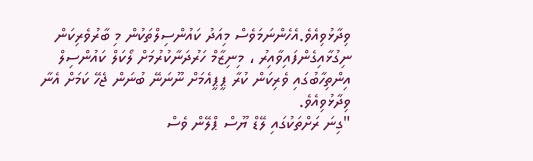ވިދާޅުވިއެވެ.އެހެންނަމަވެސް މިއަދު ކައުންސިލްތަކުން މި ބާރުވެރިކަން ނިގުޅާއިގެންފައިވާއިރު ، މިނިޒާމް ހަރުދަނާކުރުމަށް ލޯކަލް ކައުންސިލް އިންތިހާބުގައި ވެރިކަން ކުރާ ޕީޕީއެމަށް ނޫނަނޭ ބުނަން ޖެހޭ ކަމަށް އެނާ ވިދާޅުވިއެވެ.
"ގިނަ ރަށްތަކުގައި ލޭޑް ޔޫސް ޕްލޭން ވެސް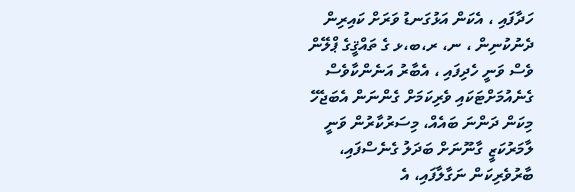ހަދާފައި ، އެކަން އަޅުގަނޑު ވަރަށް ކައިރިން ދެނުކުނިން ، ނ، ރ،ބ،ޅ ގެ ތައްޤީގެ ޕްލޭން ވެސް ވަނީ ހެދިފައި ، އެބާރު އަނެންކާވެސް ގެނެއުމަށްޓަކައި ވެރިކަމަށް ގެންނަން އެބަޖެހޭ މިކަން ދަންނަ ބައެއް، މިސަރުކާރުން ވަނީ ލާމަރުކަޒީ ގާނޫނަށް ބަދަލު ގެނެސްފައި، ބާރުވެރިކަން ނަގާލާފައި، އެ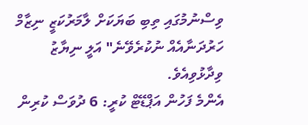ވިސްނުމުގައި ތިބި ބަޔަކަށް ލާމަރުކަޒީ ނިޒާމް ހަރުދަނާއެއް ނުކުރެވޭނެ" އަލީ ނިޔާޒު ވިދާޅުވިއެވެ.
އެންމެ ފަހުން އަޕްޑޭޓް ކުރީ: 6 ދުވަސް ކުރިން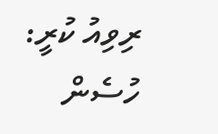ރިވިއު ކުރީ: ހުސެން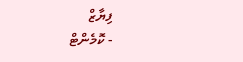ފިޔާޒް
- ކޮމެންޓް